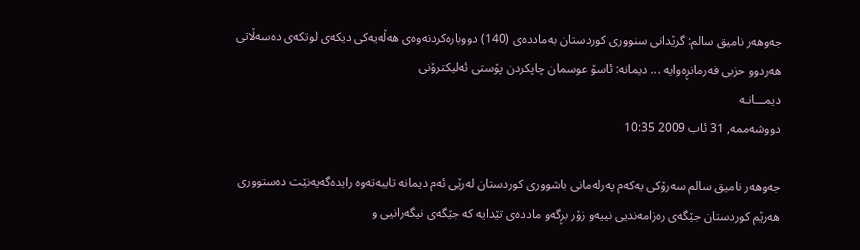جه‌وهه‌ر نامیق سالم: گرێدانی سنووری كوردستان به‌مادده‌ی (140) دووباره‌كردنه‌وه‌ی هه‌ڵه‌یه‌كی دیكه‌ی لوتكه‌ی ده‌سه‌ڵاتی هه‌ردوو حزبی فه‌رمانڕه‌وایه‌ ... دیمانه‌: ئاسۆ عوسمان چاپکردن پۆستی ئەلیکترۆنی
دیمـــانـه‌
دووشەممە, 31 ئاب 2009 10:35

جه‌وهه‌ر نامیق سالم سه‌رۆكی یه‌كه‌م په‌رله‌مانی باشووری كوردستان له‌رێی ئه‌م دیمانه‌ تایبه‌ته‌وه‌ رایده‌گه‌یه‌نێت ده‌ستووری هه‌رێم كوردستان جێگه‌ی ره‌زامه‌ندیی نییه‌و زۆر بڕگه‌و مادده‌ی تێدایه‌ كه‌ جێگه‌ی نیگه‌رانیی و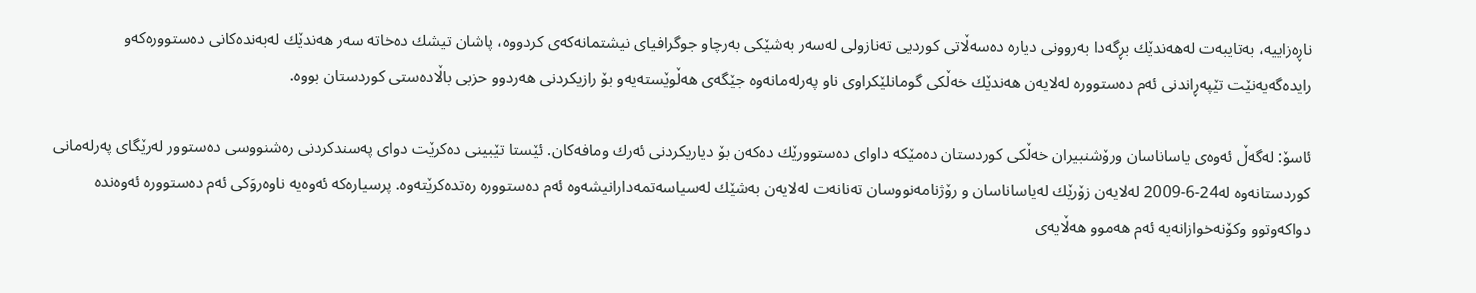ناڕه‌زاییه‌، به‌تایبه‌ت له‌هه‌ندێك بڕگه‌دا به‌روونی دیاره‌ ده‌سه‌ڵاتی كوردیی ته‌نازولی له‌سه‌ر به‌شێكی به‌رچاو جوگرافیای نیشتمانه‌كه‌ی كردووه‌، پاشان تیشك ده‌خاته‌ سه‌ر هه‌ندێك له‌به‌نده‌كانی ده‌ستووره‌كه‌و رایده‌گه‌یه‌نێت تێپه‌ڕاندنی ئه‌م ده‌ستووره‌ له‌لایه‌ن هه‌ندێك خه‌ڵكی گومانلێكراوی ناو په‌رله‌مانه‌وه‌ جێگه‌ی هه‌ڵوێسته‌یه‌و بۆ رازیكردنی هه‌ردوو حزبی باڵاده‌ستی كوردستان بووه‌.

ئاسۆ: له‌گه‌ڵ ئه‌وه‌ی یاساناسان ورۆشنبیران خه‌ڵكی كوردستان ده‌مێكه‌ داوای ده‌ستوورێك ده‌كه‌ن بۆ دیاریكردنی ئه‌رك ومافه‌كان. ئێستا تێبینی ده‌كرێت دوای په‌سندكردنی ره‌شنووسی ده‌ستوور له‌رێگای په‌رله‌مانی كوردستانه‌وه‌ له‌24-6-2009 له‌لایه‌ن زۆرێك له‌یاساناسان و رۆژنامه‌نووسان ته‌نانه‌ت له‌لایه‌ن به‌شێك له‌سیاسه‌تمه‌دارانیشه‌وه‌ ئه‌م ده‌ستووره‌ ره‌تده‌كرێته‌وه‌. پرسیاره‌كه‌ ئه‌وه‌یه‌ ناوه‌روَكی ئه‌م ده‌ستووره‌ ئه‌وه‌نده‌ دواكه‌وتوو وكۆنه‌خوازانه‌یه‌ ئه‌م هه‌موو هه‌ڵایه‌ی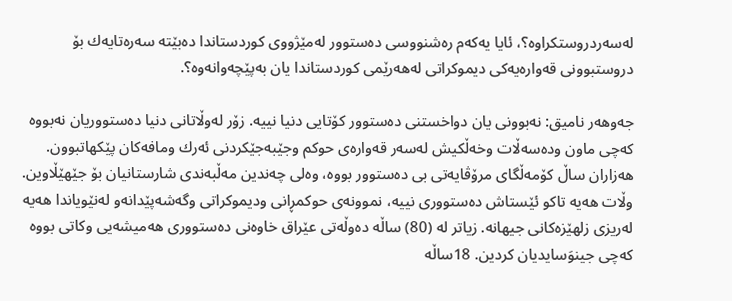له‌سه‌ردروستكراوه‌؟، ئایا یه‌كه‌م ره‌شنووسی ده‌ستوور له‌مێژووی كوردستاندا ده‌بێته‌ سه‌ره‌تایه‌ك بۆ دروستبوونی قه‌واره‌یه‌كی دیموكراتی له‌هه‌رێمی كوردستاندا یان به‌پێچه‌وانه‌وه‌؟.

جه‌وهه‌ر نامیق: نه‌بوونی یان دواخستنی ده‌ستوور كۆتایی دنیا نییه‌. زۆر له‌وڵاتانی دنیا ده‌ستووریان نه‌بووه‌ كه‌چی ماون وده‌سه‌ڵات وخه‌ڵكیش له‌سه‌ر قه‌واره‌ی حوكم وجێبه‌جێكردنی ئه‌رك ومافه‌كان پێكهاتبوون. هه‌زاران ساڵ كۆمه‌ڵگای مرۆڤایه‌تی بی ده‌ستوور بووه‌، وه‌لی چه‌ندین مه‌ڵبه‌ندی شارستانیان بۆ جێهێڵاوین. وڵات هه‌یه‌ تاكو ئێستاش ده‌ستووری نییه‌، نموونه‌ی حوكمڕانی ودیموكراتی وگه‌شه‌پێدانه‌و له‌نێویاندا هه‌یه‌ له‌ریزی زلهێزه‌كانی جیهانه‌. زیاتر له‌ (80) ساڵه‌ ده‌وڵه‌تی عێراق خاوه‌نی ده‌ستووری هه‌میشه‌یی وكاتی بووه‌ كه‌چی جینوَسایدیان كردین. 18ساڵه‌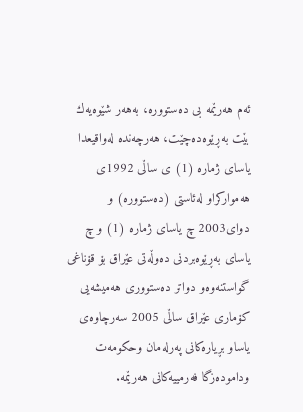ئه‌م هه‌رێمه‌ بی ده‌ستووره‌، به‌هه‌ر شێوه‌یه‌ك بێت به‌ڕێوه‌ده‌چێت، هه‌رچه‌نده‌ له‌واقیعدا یاسای ژماره‌ (1) ی ساڵی 1992ی هه‌مواركراو له‌ئاستی (ده‌ستووره‌) و دوای2003 چ یاسای ژماره‌ (1) و چ یاسای به‌ڕێوه‌بردنی ده‌وڵه‌تی عێراق بۆ قۆناغی گواستنه‌وه‌و دواتر ده‌ستووری هه‌میشه‌یی كۆماری عێراق ساڵی 2005 سه‌رچاوه‌ی یاساو بڕیاره‌كانی په‌رله‌مان وحكومه‌ت وداموده‌زگا فه‌رمییه‌كانی هه‌رێمه‌.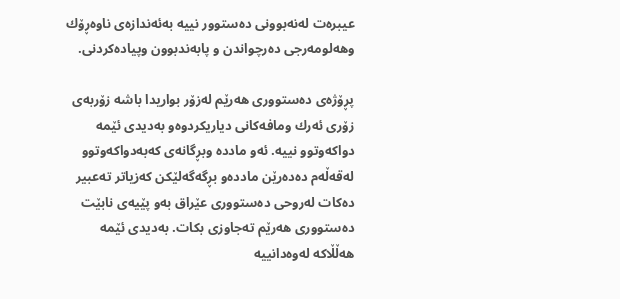عیبره‌ت له‌نه‌بوونی ده‌ستوور نییه‌ به‌ئه‌ندازه‌ی ناوه‌ڕۆك وهه‌لومه‌رجی ده‌رچواندن و پابه‌ندبوون وپیاده‌كردنی.

پڕۆژه‌ی ده‌ستووری هه‌رێم له‌زۆر بواریدا باشه‌ زۆربه‌ی زۆری ئه‌رك ومافه‌كانی دیاریكردوه‌و به‌دیدی ئێمه‌ دواكه‌وتوو نییه‌. ئه‌و مادده‌ وبڕگانه‌ی كه‌به‌دواكه‌وتوو له‌قه‌ڵه‌م ده‌ده‌رێن مادده‌و بڕگه‌گه‌لێكن كه‌زیاتر ته‌عبیر ده‌كات له‌روحی ده‌ستووری عێراق به‌و پێیه‌ی نابێت ده‌ستووری هه‌رێم ته‌جاوزی بكات. به‌دیدی ئێمه‌ هه‌ڵڵاكه‌ له‌وه‌دانییه‌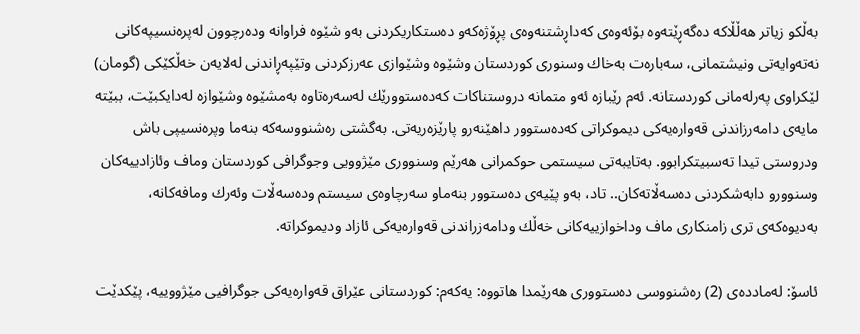به‌ڵكو زیاتر هه‌ڵڵاكه‌ ده‌گه‌ڕێته‌وه‌ بۆئه‌وه‌ی كه‌داڕشتنه‌وه‌ی پڕۆژه‌كه‌و ده‌ستكاریكردنی به‌و شێوه‌ فراوانه‌ وده‌رچوون له‌پره‌نسیپه‌كانی نه‌ته‌وایه‌تی ونیشتمانی، سه‌باره‌ت به‌خاك وسنوری كوردستان وشێوه‌ وشێوازی عه‌رزكردنی وتێپه‌ڕاندنی له‌لایه‌ن خه‌ڵكێكی (گومان) لێكراوی په‌رله‌مانی كوردستانه‌. ئه‌م رێبازه‌ ئه‌و متمانه‌ دروستناكات كه‌ده‌ستوورێك له‌سه‌ره‌تاوه‌ به‌مشێوه‌ وشێوازه‌ له‌دایكبێت، ببێته‌ مایه‌ی دامه‌رزاندنی قه‌واره‌یه‌كی دیموكراتی كه‌ده‌ستوور داهێنه‌رو پارێزه‌ریه‌تی. به‌گشتی ره‌شنووسه‌كه‌ بنه‌ما وپره‌نسیپی باش ودروستی تیدا ته‌سبیتكرابوو. به‌تایبه‌تی سیستمی حوكمرانی هه‌رێم وسنووری مێژوویی وجوگرافی كوردستان وماف وئازادییه‌كان وسنوورو دابه‌شكردنی ده‌سه‌ڵاته‌كان.. تاد، به‌و پێیه‌ی ده‌ستوور بنه‌ماو سه‌رچاوه‌ی سیستم وده‌سه‌ڵات وئه‌رك ومافه‌كانه‌، به‌دیوه‌كه‌ی تری زامنكاری ماف وداخوازییه‌كانی خه‌ڵك ودامه‌زراندنی قه‌واره‌یه‌كی ئازاد ودیموكراته‌.

ئاسۆ: له‌مادده‌ی (2) ره‌شنووسی ده‌ستووری هه‌رێمدا هاتووه‌: یه‌كه‌م: كوردستانی عێراق قه‌واره‌یه‌كی جوگرافیی مێژووییه‌، پێكدێت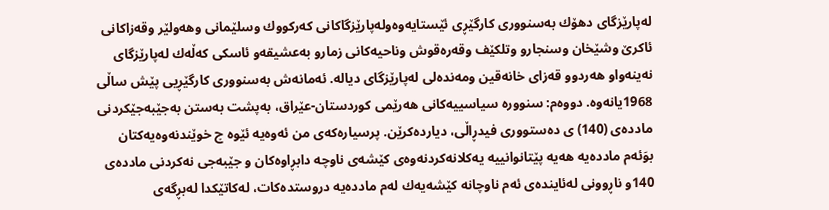له‌پارێزگای دهۆك به‌سنووری كارگێڕی ئێستایه‌وه‌وله‌پارێزگاكانی كه‌ركووك وسلێمانی وهه‌ولێر وقه‌زاكانی ئاكرێ وشێخان وسنجارو وتلكێف وقه‌ره‌قوش وناحیه‌كانی زمارو به‌عشیقه‌و ئاسكی كه‌ڵه‌ك له‌پارێزگای نه‌ینه‌واو هه‌ردوو قه‌زای خانه‌قین ومه‌نده‌لی له‌پارێزگای دیاله‌. ئه‌مانه‌ش به‌سنووری كارگێڕیی پێش ساڵی 1968یانه‌وه‌. دووه‌م: سنووره‌ سیاسییه‌كانی هه‌رێمی كوردستان-عێراق، به‌پشت به‌ستن به‌جێبه‌جێكردنی مادده‌ی (140) ی ده‌ستووری فیدڕاڵی، دیارده‌كرێن. پرسیاره‌كه‌ی من ئه‌وه‌یه‌ ئێوه‌ چ خوێندنه‌وه‌یه‌كتان بوَئه‌م مادده‌یه‌ هه‌یه‌ پێتانوانییه‌ یه‌كلانه‌كردنه‌وه‌ی كێشه‌ی ناوچه‌ دابڕاوه‌كان و جێبه‌جی نه‌كردنی مادده‌ی 140و ناڕوونی له‌ئاینده‌ی ئه‌م ناوچانه‌ كێشه‌یه‌ك له‌م مادده‌یه‌ دروستده‌كات، له‌كاتێكدا له‌بڕگه‌ی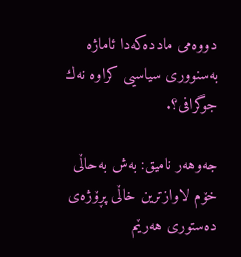دووه‌می مادده‌كه‌دا ئاماژه‌ به‌سنووری سیاسیی كراوه‌ نه‌ك جوگرافی؟.

جه‌وهه‌ر نامیق: به‌ش به‌حاڵی خۆم لاوازترین خاڵی پڕۆژه‌ی ده‌ستوری هه‌رێم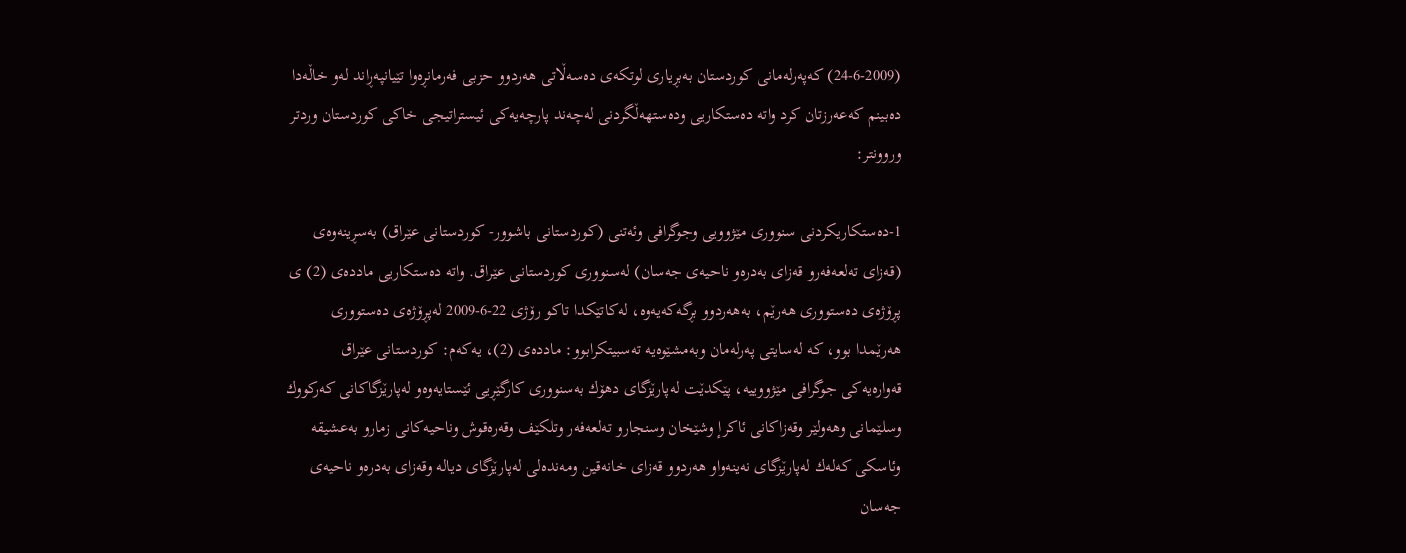(24-6-2009) كه‌په‌رله‌مانی كوردستان به‌بڕیاری لوتكه‌ی ده‌سه‌ڵاتی هه‌ردوو حزبی فه‌رمانڕه‌وا تێیانپه‌ڕاند له‌و خاڵه‌دا ده‌بینم كه‌عه‌رزتان كرد واته‌ ده‌ستكاریی وده‌ستهه‌ڵگردنی له‌چه‌ند پارچه‌یه‌كی ئیستراتیجی خاكی كوردستان وردتر وروونتر:

1-ده‌ستكاریكردنی سنووری مێژوویی وجوگرافی وئه‌تنی (كوردستانی باشوور- كوردستانی عێراق) به‌سڕینه‌وه‌ی (قه‌زای ته‌لعه‌فه‌رو قه‌زای به‌دره‌و ناحیه‌ی جه‌سان) له‌سنووری كوردستانی عێراق. واته‌ ده‌ستكاریی مادده‌ی (2) ی پڕۆژه‌ی ده‌ستووری هه‌رێم، به‌هه‌ردوو بڕگه‌كه‌یه‌وه‌، له‌كاتێكدا تاكو رۆژی 22-6-2009 له‌پڕۆژه‌ی ده‌ستووری هه‌رێمدا بوو، كه‌ له‌سایتی په‌رله‌مان وبه‌مشێوه‌یه‌ ته‌سبیتكرابوو: مادده‌ی (2)، یه‌كه‌م: كوردستانی عێراق قه‌واره‌یه‌كی جوگرافی مێژووییه‌، پێكدێت له‌پارێزگای دهۆك به‌سنووری كارگێڕیی ئێستایه‌وه‌و له‌پارێزگاكانی كه‌ركووك وسلێمانی وهه‌ولێر وقه‌زاكانی ئاكرإ وشێخان وسنجارو ته‌لعه‌فه‌ر وتلكێف وقه‌ره‌قوش وناحیه‌كانی زمارو به‌عشیقه‌ وئاسكی كه‌له‌ك له‌پارێزگای نه‌ینه‌واو هه‌ردوو قه‌زای خانه‌قین ومه‌نده‌لی له‌پارێزگای دیاله‌ وقه‌زای به‌دره‌و ناحیه‌ی جه‌سان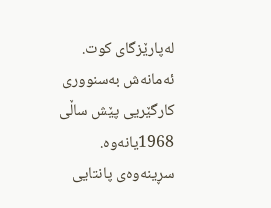له‌پارێزگای كوت. ئه‌مانه‌ش به‌سنووری كارگێریی پێش ساڵی 1968یانه‌وه‌. سڕینه‌وه‌ی پانتایی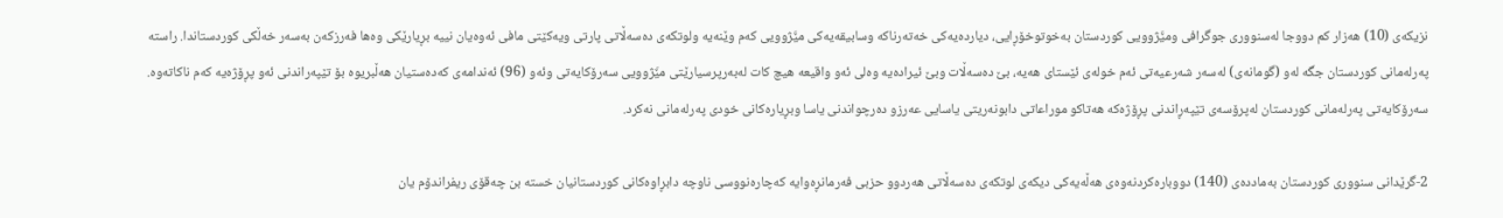نزیكه‌ی (10) هه‌زار كم دووجا له‌سنووری جوگرافی ومێَژوویی كوردستان به‌خوتوخۆڕایی، دیارده‌یه‌كی خه‌ته‌رناكه‌ وسابیقه‌یه‌كی مێَژوویی كه‌م وێنه‌یه‌ ولوتكه‌ی ده‌سه‌ڵاتی پارتی ویه‌كێتی مافی ئه‌وه‌یان نییه‌ بڕیارێكی وه‌ها فه‌رزكه‌ن به‌سه‌ر خه‌ڵكی كوردستاندا. راسته‌ په‌رله‌مانی كوردستان جگه‌ له‌و (گومانه‌ی) له‌سه‌ر شه‌رعیه‌تی ئه‌م خوله‌ی ئێستای هه‌یه‌، بێ ده‌سه‌ڵات وبێ ئیراده‌یه‌ وه‌لی ئه‌و واقیعه‌ هیچ كات له‌به‌رپرسیارێتی مێَژوویی سه‌رۆكایه‌تی وئه‌و (96) ئه‌ندامه‌ی كه‌ده‌ستیان هه‌ڵبریوه‌ بۆ تێپه‌راندنی ئه‌و پڕۆژه‌یه‌ كه‌م ناكاته‌وه‌. سه‌رۆكایه‌تی په‌رله‌مانی كوردستان له‌پرۆسه‌ی تێپه‌ڕاندنی پڕۆژه‌كه‌ هه‌تاكو موراعاتی دابونه‌ریتی یاسایی عه‌رزو ده‌رچواندنی یاسا وبڕیاره‌كانی خودی په‌رله‌مانی نه‌كرد.

2-گرێدانی سنووری كوردستان به‌مادده‌ی (140) دووباره‌كردنه‌وه‌ی هه‌ڵه‌یه‌كی دیكه‌ی لوتكه‌ی ده‌سه‌ڵاتی هه‌ردوو حزبی فه‌رمانڕه‌وایه‌ كه‌چاره‌نووسی ناوچه‌ دابڕاوه‌كانی كوردستانیان خسته‌ بن چه‌قۆی ریفراندۆم یان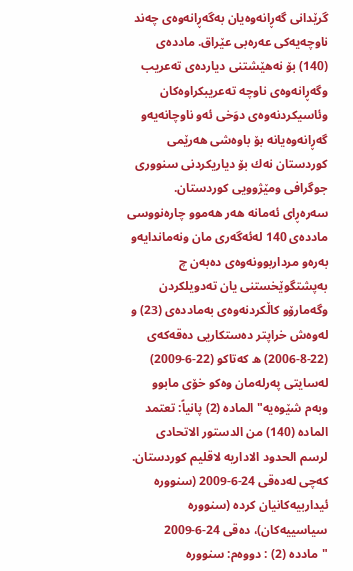گرێدانی گه‌ڕانه‌وه‌یان به‌گه‌ڕانه‌وه‌ی چه‌ند ناوچه‌یه‌كی عه‌ره‌بی عێراق. مادده‌ی (140) بۆ نه‌هێشتنی دیارده‌ی ته‌عریب وگه‌ڕانه‌وه‌ی ناوچه‌ ته‌عریبكراوه‌كان وئاسیكردنه‌وه‌ی دوَخی ئه‌و ناوچانه‌یه‌و گه‌ڕانه‌وه‌یانه‌ بۆ باوه‌شی هه‌رێمی كوردستان نه‌ك بۆ دیاریكردنی سنووری جوگرافی ومێژوویی كوردستان. سه‌ره‌ڕای ئه‌مانه‌ هه‌ر هه‌موو چاره‌نووسی مادده‌ی 140 له‌ئه‌گه‌ری مان ونه‌ماندایه‌و به‌ره‌و مرداربوونه‌وه‌ی ده‌به‌ن چ به‌پشتگوێخستنی یان ته‌دویلكردن وگه‌مارۆو كاڵكردنه‌وه‌ی به‌مادده‌ی (23) و له‌وه‌ش خراپتر ده‌ستكاریی ده‌قه‌كه‌ی (22-8-2006) ه‌ كه‌تاكو (22-6-2009) له‌سایتی په‌رله‌مان وه‌كو خۆی مابوو وبه‌م شێوه‌یه‌" الماده‌ (2) پانیاً: تعتمد الماده‌ (140) من الدستور الاتحادی لرسم الحدود الاداریه‌ لاقلیم كوردستان. كه‌چی له‌ده‌قی 24-6-2009 (سنووره‌ ئیداربیه‌كانیان كرده‌ (سنووره‌ سیاسییه‌كان)، ده‌قی 24-6-2009 "مادده‌ (2) : دووه‌م: سنووره‌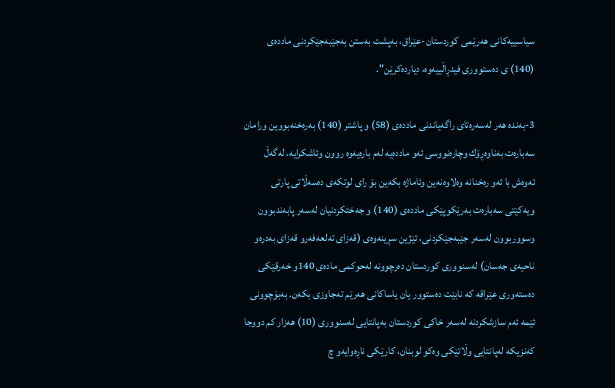سیاسییه‌كانی هه‌رێمی كوردستان-عێراق، به‌پشت به‌ستن به‌جێبه‌جێكردنی مادده‌ی (140) ی ده‌ستووری فیدڕاڵییه‌وه‌، دیارده‌كرێن".

3-به‌نده‌ هه‌ر له‌سه‌ره‌تای راگه‌یاندنی مادده‌ی (58) و پاشتر (140) به‌ره‌خنه‌بووین ورامان سه‌باره‌ت به‌ناوه‌ڕۆك وچاره‌نووسی ئه‌و مادده‌یه‌ له‌م باره‌یه‌وه‌ روون وئاشكرایه‌، له‌گه‌ڵ ئه‌وه‌ش با ئه‌و ره‌خنانه‌ وه‌لاوه‌نه‌ین وئاماژه‌ بكه‌ین بۆ رای لوتكه‌ی ده‌سه‌ڵاتی پارتی ویه‌كێتی سه‌باره‌ت به‌رێكوپێكی مادده‌ی (140) و جه‌ختكردنیان له‌سه‌ر پابه‌ندبوون وسووربوون له‌سه‌ر جێبه‌جێكردنی، ئێژین سڕینه‌وه‌ی (قه‌زای ته‌لعه‌فه‌رو قه‌زای به‌دره‌و ناحیه‌ی جه‌سان) له‌سنووری كوردستان ده‌رچوونه‌ له‌حوكمی ماده‌ی 140و خه‌رقێكی ده‌سته‌وری عێراقه‌ كه‌ نابێت ده‌ستوور یان یاساكانی هه‌رێم ته‌جاوزی بكه‌ن. به‌بۆچوونی ئێمه‌ ئه‌م سازشكردنه‌ له‌سه‌ر خاكی كوردستان به‌پانتایی له‌سنووری (10) هه‌زار كم دووجا كه‌نزیكه‌ له‌پانتایی وڵاتێكی وه‌كو لوبنان، كارێكی ناڕه‌وایه‌و چ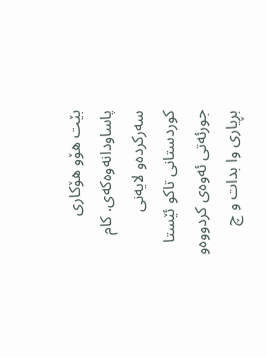بێت هۆو هۆكاری پاساودانه‌وه‌كه‌ی. كام سه‌ركرده‌و لایه‌نی كوردستانی تاكو ئێستا جورئه‌تی ئه‌وه‌ی كردووه‌و بڕیاری وا بدات و چ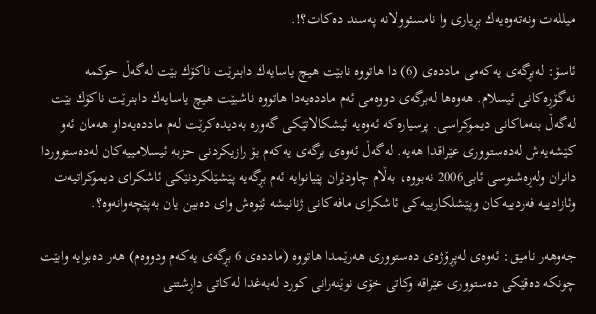میلله‌ت ونه‌ته‌وه‌یه‌ك بڕیاری وا نامسئوولانه‌ په‌سند ده‌كات؟!.

ئاسۆ: له‌بڕگه‌ی یه‌كه‌می مادده‌ی (6) دا هاتووه‌ نابێت هیچ یاسایه‌ك دابنرێت ناكۆك بێت له‌گه‌ڵ حوكمه‌ نه‌گۆڕه‌كانی ئیسلام. هه‌وه‌ها له‌برگه‌ی دووه‌می ئه‌م مادده‌یه‌دا هاتووه‌ ناشبێت هیچ یاسایه‌ك دابنرێت ناكۆك بێت له‌گه‌ڵ بنه‌ماكانی دیموكراسی. پرسیاره‌كه‌ ئه‌وه‌یه‌ ئیشكالاتێكی گه‌وره‌ به‌دیده‌كرێت له‌م مادده‌یه‌داو هه‌مان ئه‌و كێشه‌یه‌ش له‌ده‌ستووری عێراقدا هه‌یه‌. له‌گه‌ڵ ئه‌وه‌ی برگه‌ی یه‌كه‌م بۆ رازیكردنی حزبه‌ ئیسلامییه‌كان له‌ده‌ستووردا دانران وله‌ڕه‌شنوسی ئابی2006 نه‌بووه‌، به‌ڵام چاودێران پێیانوایه‌ ئه‌م بڕگه‌یه‌ پێشێلكردنێكی ئاشكرای دیموكراتیه‌ت وئازادییه‌ فه‌ردییه‌كان وپێشلكارییه‌كی ئاشكرای مافه‌كانی ژنانیشه‌ ئێوه‌ش وای ده‌بین یان به‌پێچه‌وانه‌وه‌؟.

جه‌وهه‌ر نامیق: ئه‌وه‌ی له‌پڕۆژه‌ی ده‌ستووری هه‌رێمدا هاتووه‌ (مادده‌ی 6 بڕگه‌ی یه‌كه‌م ودووه‌م) هه‌ر ده‌بوایه‌ وابێت چونكه‌ ده‌قێكی ده‌ستووری عێراقه‌ وكاتی خۆی نوێنه‌رانی كورد له‌به‌غدا له‌كاتی داڕشتنی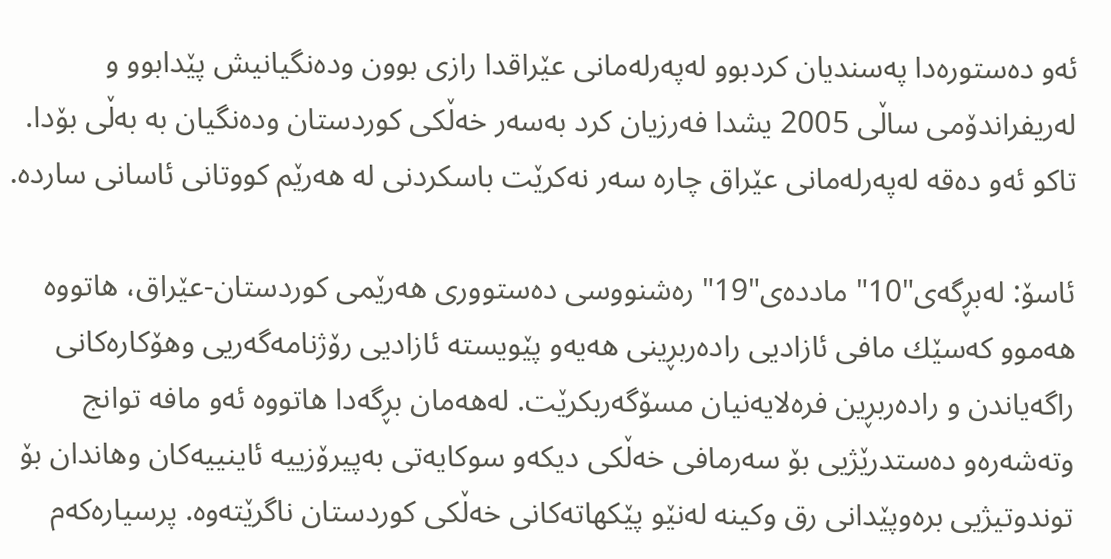ئه‌و ده‌ستوره‌دا په‌سندیان كردبوو له‌په‌رله‌مانی عێراقدا رازی بوون وده‌نگیانیش پێدابوو و له‌ریفراندۆمی ساڵی 2005 یشدا فه‌رزیان كرد به‌سه‌ر خه‌ڵكی كوردستان وده‌نگیان به‌ به‌ڵی بۆدا. تاكو ئه‌و ده‌قه‌ له‌په‌رله‌مانی عێراق چاره‌ سه‌ر نه‌كرێت باسكردنی له‌ هه‌رێم كووتانی ئاسانی سارده‌.

ئاسۆ: له‌بڕگه‌ی"10" مادده‌ی"19" ره‌شنووسی ده‌ستووری هه‌رێمی كوردستان-عێراق، هاتووه‌ هه‌موو كه‌سێك مافی ئازادیی راده‌ربڕینی هه‌یه‌و پێویسته‌ ئازادیی رۆژنامه‌گه‌ریی وهۆكاره‌كانی راگه‌یاندن و راده‌ربڕین فره‌لایه‌نیان مسۆگه‌ربكرێت. له‌هه‌مان بڕگه‌دا هاتووه‌ ئه‌و مافه‌ توانج وته‌شه‌ره‌و ده‌ستدرێژیی بۆ سه‌رمافی خه‌ڵكی دیكه‌و سوكایه‌تی به‌پیرۆزییه‌ ئاینییه‌كان وهاندان بۆ توندوتیژیی بره‌وپێدانی رق وكینه‌ له‌نێو پێكهاته‌كانی خه‌ڵكی كوردستان ناگرێته‌وه‌. پرسیاره‌كه‌م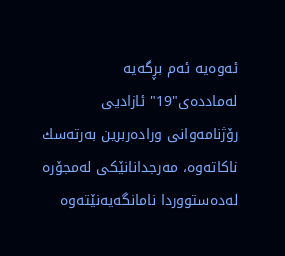ئه‌وه‌یه‌ ئه‌م بڕگه‌یه‌ له‌مادده‌ی"19" ئازادیی رۆژنامه‌وانی وراده‌ربرین به‌رته‌سك ناكاته‌وه‌، مه‌رجدانانێكی له‌مجۆره‌ له‌ده‌ستووردا نامانگه‌یه‌نێته‌وه‌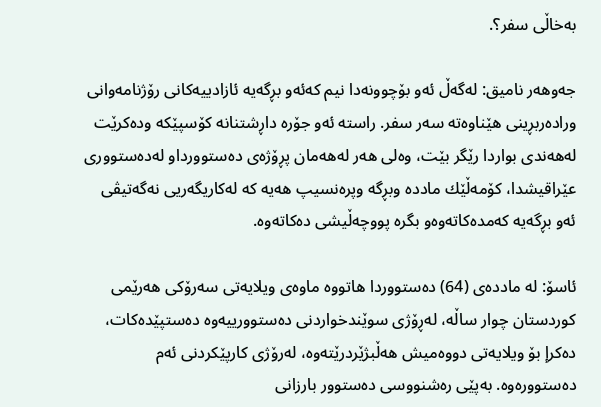به‌خاڵی سفر؟.

جه‌وهه‌ر نامیق: له‌گه‌ڵ ئه‌و بۆچوونه‌دا نیم كه‌ئه‌و بڕگه‌یه‌ ئازادییه‌كانی رۆژنامه‌وانی وراده‌ربڕینی هێناوه‌ته‌ سه‌ر سفر. راسته‌ ئه‌و جۆره‌ داڕشتنانه‌ كۆسپێكه‌ وده‌كرێت له‌هه‌ندی بواردا رێگر بێت، وه‌لی هه‌ر له‌هه‌مان پڕۆژه‌ی ده‌ستوورداو له‌ده‌ستووری عێراقیشدا، كۆمه‌ڵێك مادده‌ وبڕگه‌ وپره‌نسیپ هه‌یه‌ كه‌ له‌كاریگه‌ریی نه‌گه‌تیڤی ئه‌و بڕگه‌یه‌ كه‌مده‌كاته‌وه‌و بگره‌ پووچه‌ڵیشی ده‌كاته‌وه‌.

ئاسۆ: له‌ مادده‌ی (64) ده‌ستووردا هاتووه‌ ماوه‌ی ویلایه‌تی سه‌رۆكی هه‌رێمی كوردستان چوار ساڵه‌، له‌ڕۆژی سوێندخواردنی ده‌ستوورییه‌وه‌ ده‌ستپێده‌كات، ده‌كرإ بۆ ویلایه‌تی دووه‌میش هه‌ڵبژێردرێته‌وه‌، له‌رۆژی كارپێكردنی ئه‌م ده‌ستووره‌وه‌. به‌پێی ره‌شنووسی ده‌ستوور بارزانی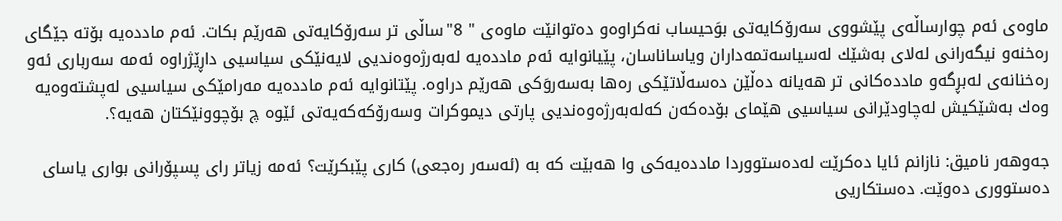ماوه‌ی ئه‌م چوارساڵه‌ی پێشووی سه‌رۆكایه‌تی بوَحیساب نه‌كراوه‌و ده‌توانێت ماوه‌ی " 8"ساڵی تر سه‌رۆكایه‌تی هه‌رێم بكات. ئه‌م مادده‌یه‌ بۆته‌ جێگای ره‌خنه‌و نیگه‌رانی له‌لای به‌شێك له‌سیاسه‌تمه‌داران ویاساناسان، پێیانوایه‌ ئه‌م مادده‌یه‌ له‌به‌رژه‌وه‌ندیی لایه‌نێكی سیاسیی داڕێژراوه‌ ئه‌مه‌ سه‌رباری ئه‌و ره‌خنانه‌ی له‌بڕگه‌و مادده‌كانی تر هه‌یانه‌ ده‌ڵێن ده‌سه‌ڵاتێكی ره‌ها به‌سه‌روَكی هه‌رێم دراوه‌. پێتانوایه‌ ئه‌م مادده‌یه‌ مه‌رامێكی سیاسیی له‌پشته‌وه‌یه‌ وه‌ك به‌شێكیش له‌چاودێرانی سیاسیی هێمای بۆده‌كه‌ن كه‌له‌به‌رژه‌وه‌ندیی پارتی دیموكرات وسه‌رۆكه‌كه‌یه‌تی ئێوه‌ چ بۆچوونێكتان هه‌یه‌؟.

جه‌وهه‌ر نامیق: نازانم ئایا ده‌كرێت له‌ده‌ستووردا مادده‌یه‌كی وا هه‌بێت كه‌ به‌ (ئه‌سه‌ر ره‌جعی) كاری پێبكرێت؟ ئه‌مه‌ زیاتر رای پسپۆرانی بواری یاسای ده‌ستووری ده‌وێت. ده‌ستكاریی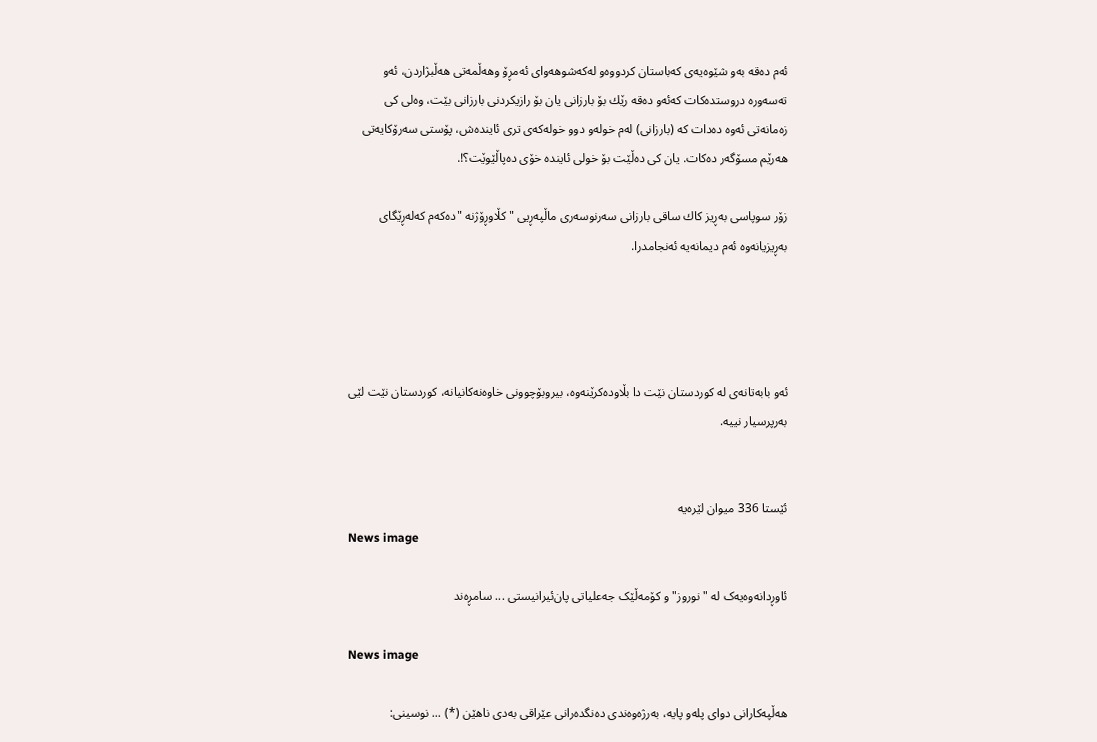ئه‌م ده‌قه‌ به‌و شێوه‌یه‌ی كه‌باستان كردووه‌و له‌كه‌شوهه‌وای ئه‌مڕۆ وهه‌ڵمه‌تی هه‌ڵبژاردن، ئه‌و ته‌سه‌وره‌ دروستده‌كات كه‌ئه‌و ده‌قه‌ رێك بۆ بارزانی یان بۆ رازیكردنی بارزانی بێت، وه‌لی كی زه‌مانه‌تی ئه‌وه‌ ده‌دات كه‌ (بارزانی) له‌م خوله‌و دوو خوله‌كه‌ی تری ئاینده‌ش، پۆستی سه‌رۆكایه‌تی هه‌رێم مسۆگه‌ر ده‌كات. یان كی ده‌ڵێت بۆ خولی ئاینده‌ خۆی ده‌پاڵێوێت؟!.

زۆر سوپاسی به‌ڕیز كاك ساقی بارزانی سه‌رنوسه‌ری ماڵپه‌ڕیی "كڵاوڕۆژنه‌ "ده‌كه‌م كه‌له‌ڕێگای به‌ڕیزیانه‌وه‌ ئه‌م دیمانه‌یه‌ ئه‌نجامدرا.




ئه‌و بابه‌تانه‌ی له‌ کوردستان نێت دا بڵاوده‌کرێنه‌وه‌، بیروبۆچوونی خاوه‌نه‌کانیانه‌، کوردستان نێت لێی به‌رپرسیار نییه‌.


ئێستا 336 میوان لێره‌یه‌
News image

ئاوڕدانه‌وه‌یه‌ک له " نوروز" و کۆمه‌ڵێک جه‌علیاتی پان‌ئیرانیستی ... سامڕه‌ند

News image

هه‌ڵپه‌کارانی دوای پله‌و پایه‌، به‌رژه‌وه‌ندی ده‌نگده‌رانی عێراقی به‌دی ناهێن (*) ... نوسینی: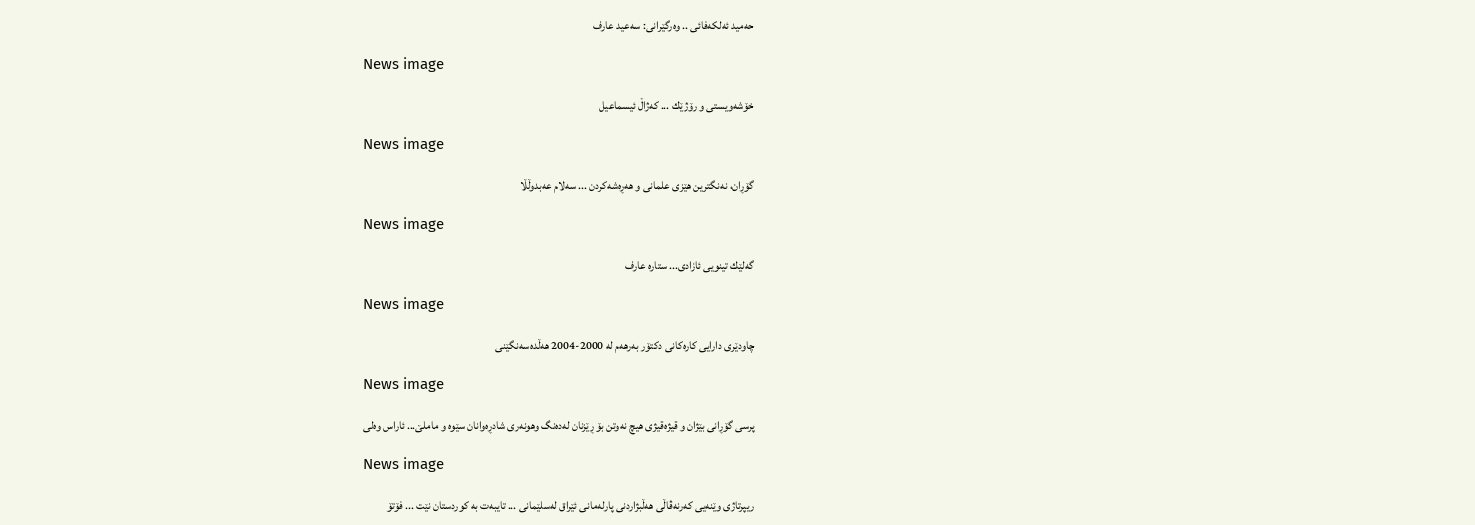حه‌مید ئه‌لکه‌فائی .. وه‌رگێرانی: سه‌عید عارف

News image

خۆشه‌ویستی و رۆژێك ... که‌ژاڵ ئیسماعیل

News image

گۆڕان، نه‌نگترین هێزی علمانی و هه‌ڕه‌شه‌كردن ... سه‌لام عه‌بدوڵڵا

News image

گه‌لێك تینویی ئازادی... ستاره‌ عارف

News image

چاودێری دارایی كاره‌كانی دكتۆر به‌رهه‌م له‌ 2000-2004 هه‌ڵده‌سه‌نگێنی

News image

پرسی گۆڕانی بێژان و قیژه‌قیژی هیچ نه‌وتن بۆ ڕێزنان له‌ده‌نگ وهونه‌ری شادڕه‌وانان سێوه‌ و ماملێ... ئاراس وه‌لی

News image

ریپرتاژی وێنه‌یی که‌رنه‌ڤاڵی هه‌ڵبژاردنی پارله‌مانی ئێراق له‌سلێمانی ... تایبه‌ت به‌ کوردستان نێت ... فۆتۆ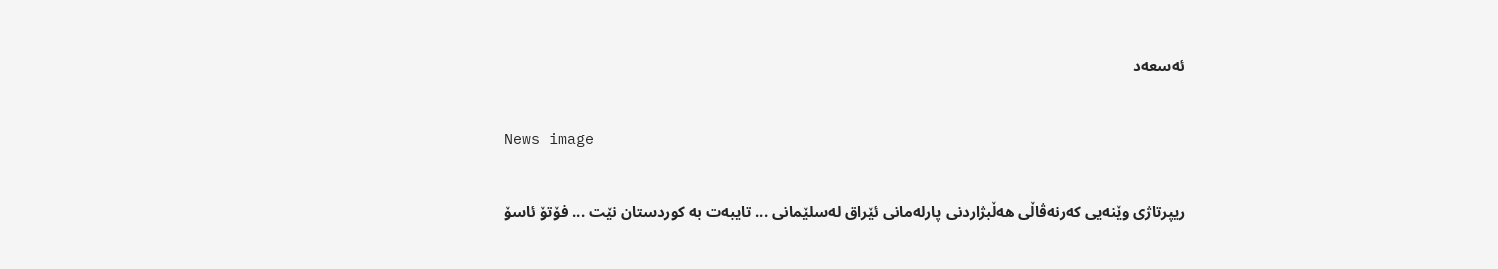ئه‌سعه‌د

News image

ریپرتاژی وێنه‌یی که‌رنه‌ڤاڵی هه‌ڵبژاردنی پارله‌مانی ئێراق له‌سلێمانی ... تایبه‌ت به‌ کوردستان نێت ... فۆتۆ ئاسۆ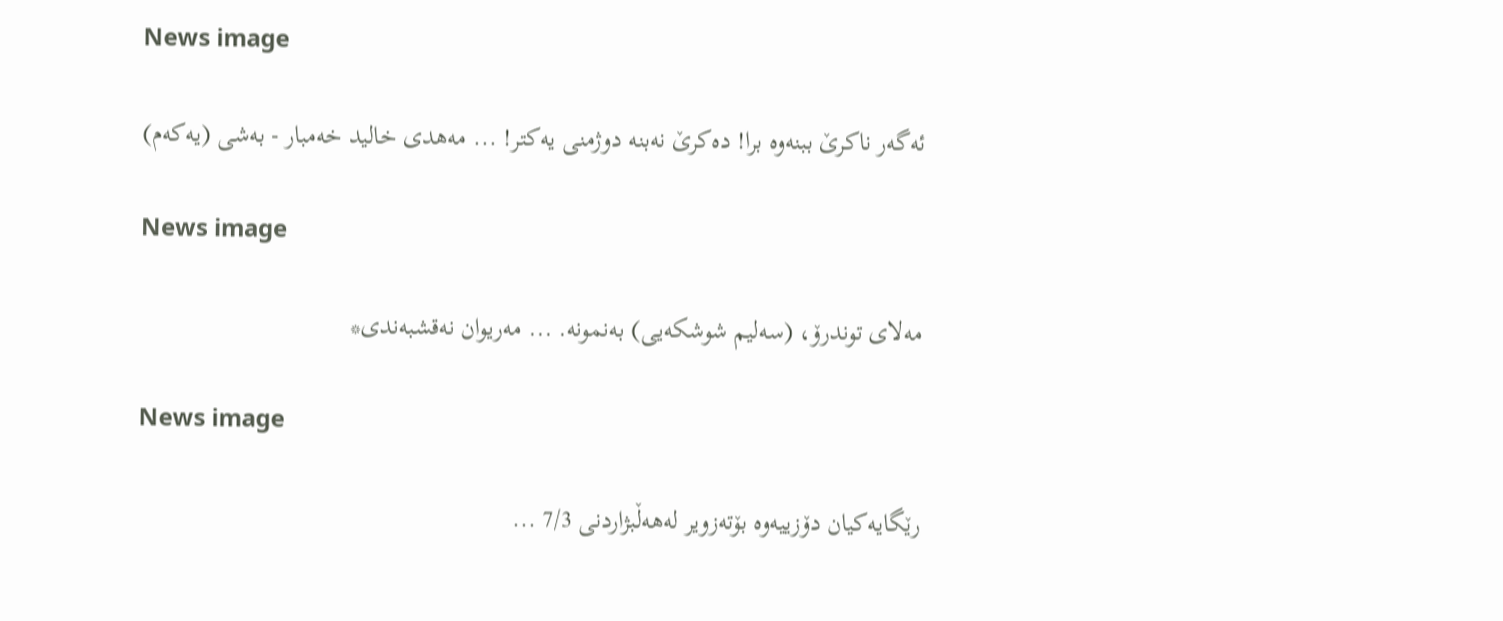News image

ئه‌گه‌ر ناکرێ ببنه‌وه‌ برا! ده‌کرێ نه‌بنه‌ دوژمنی یه‌کتر! ... مه‌هدی خالید خه‌مبار - به‌شی (یه‌که‌م)

News image

مه‌لای توندرۆ، (سه‌لیم شوشكه‌یی) به‌نمونه‌. ... مه‌ریوان نه‌قشبه‌ندی*

News image

رێگایه‌كیان دۆزییه‌وه‌ بۆته‌زویر له‌هه‌ڵبژاردنی 7/3 ...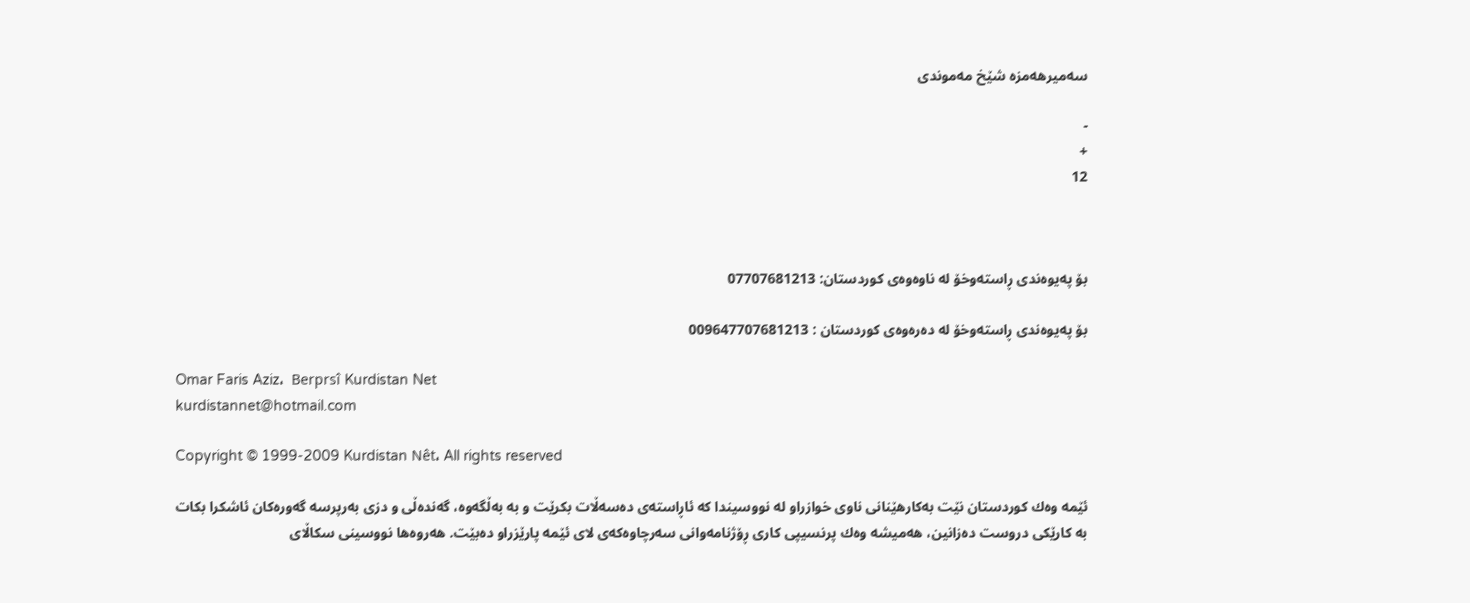سه‌میرهه‌مزه‌ شێخ مه‌موندی

-
+
12



بۆ په‌یوه‌ندی ڕاسته‌وخۆ له‌ ناوه‌وه‌ی کوردستان: 07707681213

بۆ په‌یوه‌ندی ڕاسته‌وخۆ له‌ ده‌ره‌وه‌‌ی کوردستان : 009647707681213

Omar Faris Aziz،  Berprsî Kurdistan Net
kurdistannet@hotmail.com

Copyright © 1999-2009 Kurdistan Nêt، All rights reserved

ئێمه‌ وه‌ك کوردستان نێت به‌کارهێنانی ناوی خوازراو له‌ نووسیندا که‌ ئاڕاسته‌ی ده‌سه‌ڵات بکرێت و به‌ به‌ڵگه‌وه‌، گه‌نده‌ڵی و دزی به‌رپرسه‌ گه‌وره‌کان ئاشکرا بکات به‌ کارێکی دروست ده‌زانین، هه‌میشه‌ وه‌ك پرنسیپی کاری ڕۆژنامه‌وانی سه‌رچاوه‌که‌ی لای ئێمه‌ پارێزراو ده‌بێت. هه‌روه‌ها نووسینی سکاڵای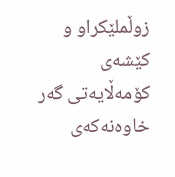زوڵملێکراو و کێشه‌ی کۆمه‌ڵایه‌تی گه‌ر خاوه‌نه‌که‌ی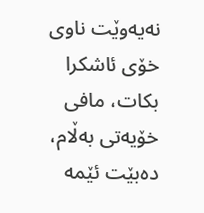نه‌یه‌وێت ناوی خۆی ئاشکرا بکات، مافی خۆیه‌تی به‌ڵام، ده‌بێت ئێمه‌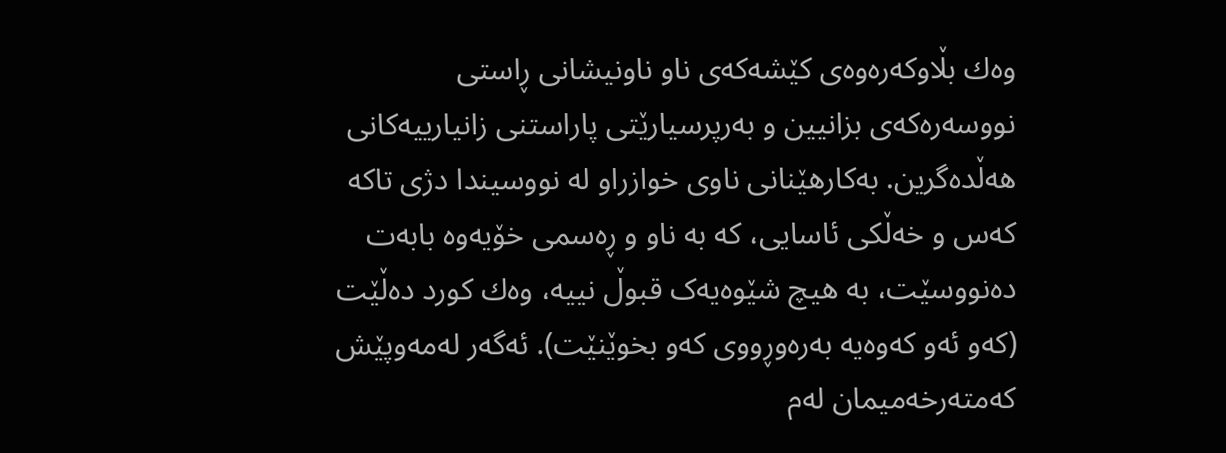وه‌ك بڵاوکه‌ره‌وه‌ی کێشه‌که‌ی ناو ناونیشانی ڕاستی نوو‌سه‌ره‌که‌ی بزانیین و به‌رپرسیارێتی پاراستنی زانیارییه‌کانی هه‌ڵده‌گرین. به‌کارهێنانی ناوی خوازراو له‌ نووسیندا دژی تاکه‌ که‌س و خه‌ڵکی ئاسایی، که‌ به‌ ناو و ڕه‌سمی خۆیه‌وه‌ بابه‌ت ده‌نووسێت، به‌ هیچ شێوه‌یه‌ک قبوڵ نییه‌، وه‌ك کورد ده‌ڵێت (که‌و ئه‌و که‌وه‌یه‌ به‌ره‌وڕووی که‌و بخوێنێت). ئه‌گه‌ر له‌مه‌وپێش که‌مته‌رخه‌میمان له‌م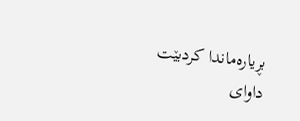بڕیاره‌ماندا کردبێت داوای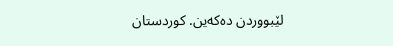لێبووردن ده‌که‌ین. کوردستان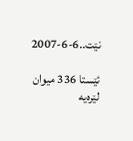نێت..6-6-2007

ئێستا 336 میوان لێره‌یه‌